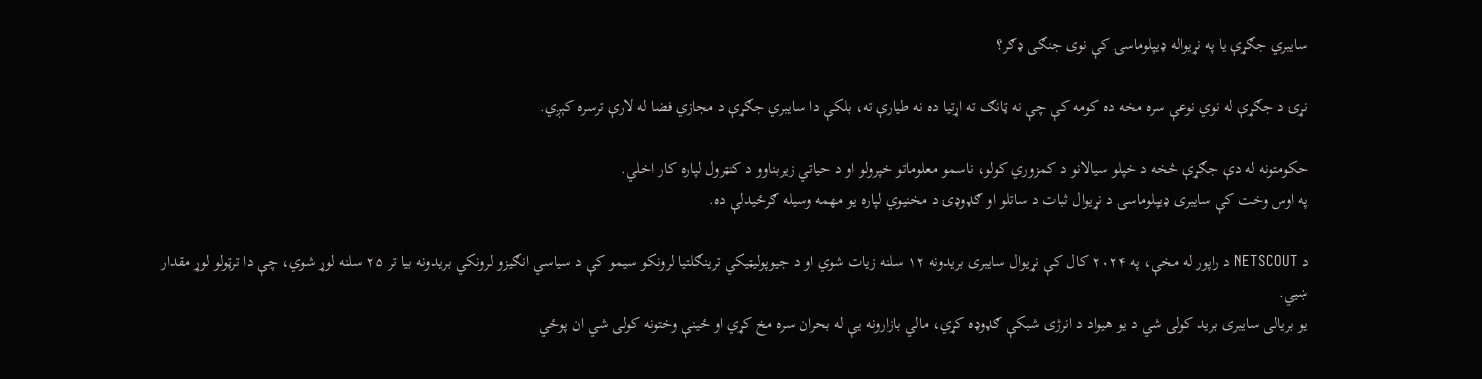سایبري جګړې یا په نړیواله ډیپلوماسۍ کې نوی جنګی ډګر؟

نړۍ د جګړې له نوي نوعې سره مخه ده کومه کې چې نه ټانګ ته اړتیا ده نه طیارې ته، بلکې دا سایبري جګړې د مجازي فضا له لارې ترسره کېږي.

حکومتونه له دې جګړې څخه د خپلو سیالانو د کمزوري کولو، ناسمو معلوماتو خپرولو او د حیاتي زیربناوو د کنټرول لپاره کار اخلي.
په اوس وخت کې سایبری ډیپلوماسۍ د نړیوال ثبات د ساتلو او ګډوډۍ د مخنیوي لپاره یو مهمه وسیله ګرځیدلې ده.

د NETSCOUT د راپور له مخې، په ۲۰۲۴ کال کې نړیوال سایبری بریدونه ۱۲ سلنه زیات شوي او د جیوپولیټیکي ترینګلتیا لرونکو سیمو کې د سیاسي انګیزو لرونکي بریدونه بیا تر ۲۵ سلنه لوړ شوي، چې دا ترټولو لوړ مقدار ښیي.
یو بریالی سایبری برید کولی شي د یو هیواد د انرژی شبکې ګډوډه کړي، مالي بازارونه یې له بحران سره مخ کړي او ځینې وختونه کولی شي ان پوځي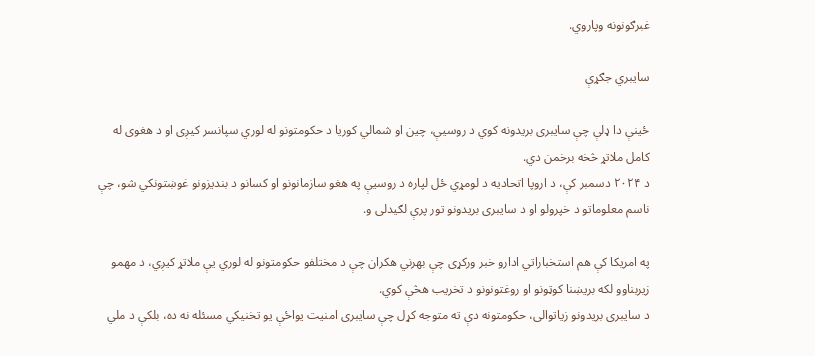غبرګونونه وپاروي.

سایبري جګړې

ځینې دا ډلې چې سایبری بریدونه کوي د روسیې، چین او شمالي کوریا د حکومتونو له لوري سپانسر کیږی او د هغوی له کامل ملاتړ څخه برخمن دي.
د ۲۰۲۴ دسمبر کې، د اروپا اتحادیه د لومړي ځل لپاره د روسیې په هغو سازمانونو او کسانو د بندیزونو غوښتونکي شو، چې ناسم معلوماتو د خپرولو او د سایبری بریدونو تور پرې لګیدلی و.

په امریکا کې هم استخباراتي ادارو خبر ورکړی چې بهرني هکران چې د مختلفو حکومتونو له لوري یې ملاتړ کیږي، د مهمو زیربناوو لکه بریښنا کوټونو او روغتونونو د تخریب هڅې کوي.
د سایبری بریدونو زیاتوالی، حکومتونه دې ته متوجه کړل چې سایبری امنیت یواځې یو تخنیکي مسئله نه ده، بلکې د ملي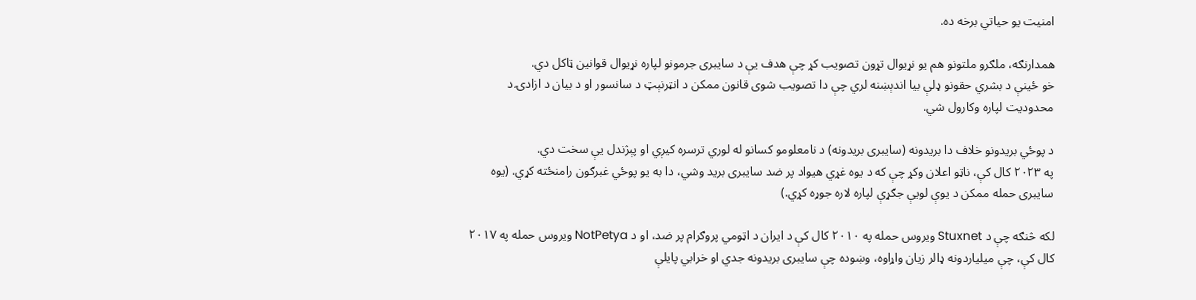امنیت یو حیاتي برخه ده.

همدارنګه، ملګرو ملتونو هم یو نړیوال تړون تصویب کړ چې هدف یې د سایبری جرمونو لپاره نړیوال قوانین ټاکل دي.
خو ځینې د بشري حقونو ډلې بیا اندېښنه لري چې دا تصویب شوی قانون ممکن د انټرنېټ د سانسور او د بیان د ازادۍ د محدودیت لپاره وکارول شي.

د پوځي بریدونو خلاف دا بریدونه (سایبری بریدونه) د نامعلومو کسانو له لوري ترسره کیږي او پېژندل یې سخت دي.
په ۲۰۲۳ کال کې، ناټو اعلان وکړ چې که د یوه غړي هیواد پر ضد سایبری برید وشي، دا به یو پوځي غبرګون رامنځته کړي. (یوه سایبری حمله ممکن د یوې لویې جګړې لپاره لاره جوړه کړي.)

لکه څنګه چې د Stuxnet ویروس حمله په ۲۰۱۰ کال کې د ایران د اټومي پروګرام پر ضد، او د NotPetya ویروس حمله په ۲۰۱۷ کال کې، چې میلیاردونه ډالر زیان واړاوه، وښوده چې سایبری بریدونه جدي او خرابي پایلې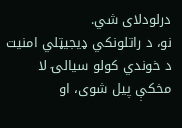درلودلای شي.
نو، د راتلونکي ډیجیټلي امنیت د خوندي کولو سیالۍ لا مخکې پیل شوی، او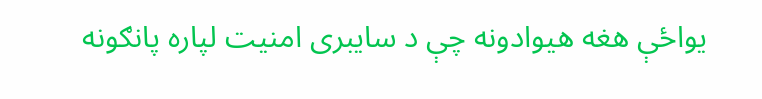یواځې هغه هیوادونه چې د سایبری امنیت لپاره پانګونه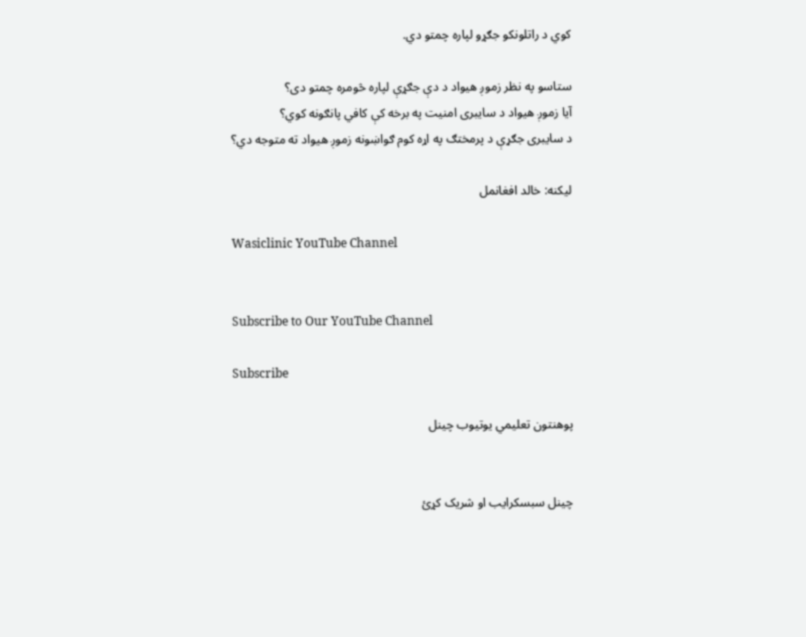کوي د راتلونکو جګړو لپاره چمتو دي.

ستاسو په نظر زموږ هیواد د دې جګړې لپاره څومره چمتو دی؟
آیا زموږ هیواد د سایبری امنیت په برخه کې کافي پانګونه کوي؟
د سایبری جګړې د پرمختګ په اړه کوم ګواښونه زموږ هیواد ته متوجه دي؟

لیکنه: خالد افغانمل

Wasiclinic YouTube Channel


Subscribe to Our YouTube Channel

Subscribe

پوهنتون تعلیمي یوتیوب چینل


چینل سبسکرایب او شریک کړئ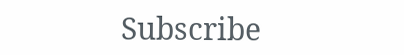Subscribe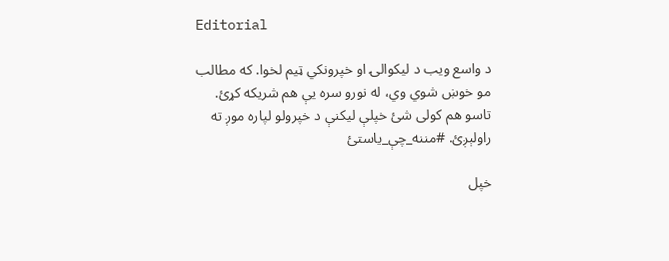Editorial

د واسع ویب د لیکوالۍ او خپرونکي ټیم لخوا. که مطالب مو خوښ شوي وي، له نورو سره یې هم شریکه کړئ. تاسو هم کولی شئ خپلې لیکنې د خپرولو لپاره موږ ته راولېږئ. #مننه_چې_یاستئ

خپل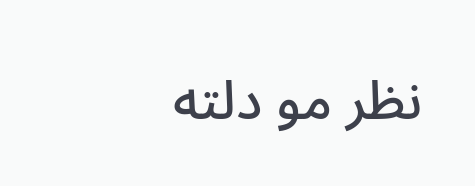نظر مو دلته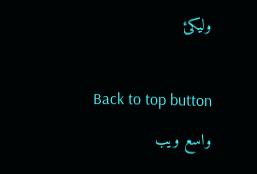ولیکئ

Back to top button
واسع ویب